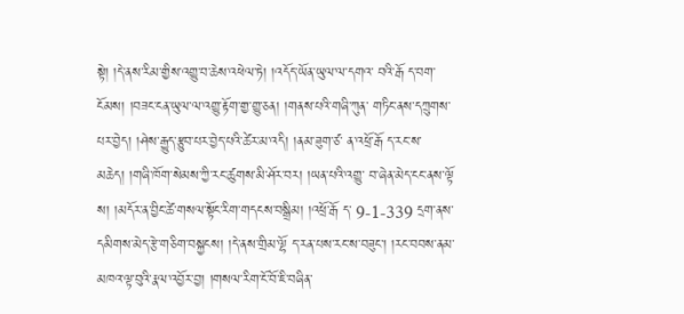སྟེ། །དེ་ནས་རིམ་གྱིས་འགྱུ་བ་ཆེས་འཕེལ་ཏེ། །འདོད་ཡོན་ཡུལ་ལ་དགའ་ བའི་རྒོ ད་བག་ངོམས། །བཟང་ངན་ཡུལ་ལ་འགྱུ་རྟོག་གྱ་གྱུ་ཅན། །གནས་པའི་གཞི་ཀུན་ གཏིང་ནས་དཀྲུགས་པར་བྱེད། །ཤེས་རྒྱུད་རྩུབ་པར་བྱེད་པའི་ཚེར་མ་འདི། །ནམ་ཟུག་ཙ་ ན་འཕྲོ་རྒོ ད་རང་ས་མཆེད། །གཞི་ཁོག་སེམས་ཀྱི་རང་ཚུགས་མི་ཤོར་བར། །ཡན་པའི་འགྱུ་ བ་ཞེན་མེད་ངང་ནས་ལྟོ ས། །མདོར་ན་བྱིང་ཚེ་གསལ་སྟོང་རིག་གདངས་བསྒྲིམ། །འཕྲོ་རྒོ ད་ 9-1-339 དྲག་ནས་དམིགས་མེད་རྩེ་གཅིག་བསྐྱངས། །དེ་ནས་གྲིམ་ལྷོ ད་རན་པས་རང་ས་བཟུང་། །རང་བབས་ནམ་མཁའ་ལྟ་བུའི་རྣལ་འབྱོར་བྱ། །གསལ་རིག་ངོ་བོ་ཇི་བཞིན་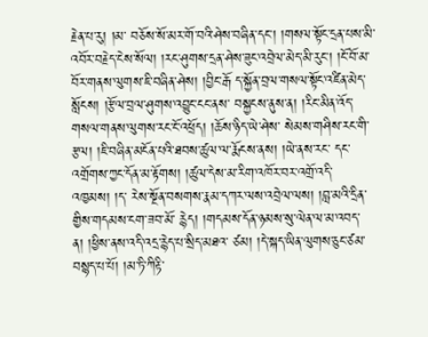རྗེན་པ་རུ། །མ་ བཅོས་སོ་མར་གོ་བའི་ཤེས་བཞིན་དང་། །གསལ་སྟོང་དྲན་པས་མི་འབོར་བརྗེད་ངེས་སོལ། །རང་ཤུགས་དྲན་ཤེས་ཟུང་འབྲེལ་མེད་མི་རུང་། །ངོ་བོ་མ་བོར་གནས་ལུགས་ཇི་བཞིན་ཤེས། །བྱིང་རྒོ ད་སྐྱོན་བྲལ་གསལ་སྟོང་འཛིན་མེད་སློངས། །རྩོལ་བྲལ་ཤུགས་འབྱུང་ངང་ནས་ བསྐྱངས་ནུས་ན། །རིང་མིན་འོད་གསལ་གནས་ལུགས་རང་ངོ་འཕྲོད། །ཆོས་ཉིད་ཡེ་ཤེས་ སེམས་གཤིས་རང་གི་རྩལ། །ཇི་བཞིན་མངོན་པའི་ཐབས་ཚུལ་ལ་རྨོངས་ནས། །ཡེ་ནས་རང་ དང་འགྲོགས་ཀྱང་དོན་མ་རྟོགས། །ཚུལ་དེས་མ་རིག་འཁོར་བར་འགྲོ་འདི་འཁྱམས། །ད་ རེས་སྔོན་བསགས་རྣམ་དཀར་ལས་འབྲེལ་ལས། །བླ་མའི་དྲིན་གྱིས་གདམས་ངག་ཟབ་མོ་ རྙེད། །གདམས་དོན་ཉམས་སུ་ལེན་ལ་མ་འབད་ན། །ཕྱིས་ནས་འདི་འདྲ་རྙེད་པ་སྲིད་མཐའ་ ཙམ། །དེ་སྐད་ཡིན་ལུགས་ཅུང་ཙམ་བསྙད་པ་པོ། །མ་ཏི་ཀིརྟི་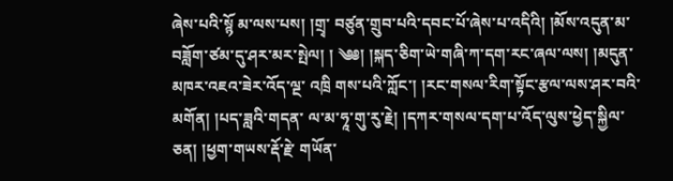ཞེས་པའི་སྙོ མ་ལས་པས། །གྲྭ་ བཙུན་གྲུབ་པའི་དབང་པོ་ཞེས་པ་འདིའི། །མོས་འདུན་མ་བཟློག་ཙམ་དུ་ཤར་མར་སྤེལ། ། ༄༅། །སྐད་ཅིག་ཡེ་གཞི་ཀ་དག་རང་ཞལ་ལས། །མདུན་མཁར་འཇའ་ཟེར་འོད་ལྔ་ འཁྲི གས་པའི་ཀློང་། །རང་གསལ་རིག་སྟོང་རྩལ་ལས་ཤར་བའི་མགོན། །པད་ཟླའི་གདན་ ལ་མ་ཧཱ་གུ་རུ་རྗེ། །དཀར་གསལ་དག་པ་འོད་ལུས་ཕྱེད་སྐྱིལ་ཅན། །ཕྱག་གཡས་རྡོ་རྗེ་ གཡོན་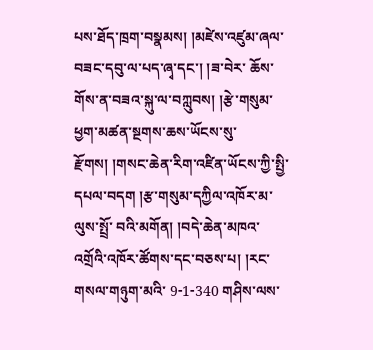པས་ཐོད་ཁྲག་བསྣམས། །མཛེས་འཛུམ་ཞལ་བཟང་དབུ་ལ་པད་ཞྭ་དང་། །ཟ་བེར་ ཆོས་གོས་ན་བཟའ་སྐུ་ལ་བཀླུབས། །རྩེ་གསུམ་ཕྱག་མཚན་སྔགས་ཆས་ཡོངས་སུ་རྫོགས། །གསང་ཆེན་རིག་འཛིན་ཡོངས་ཀྱི་སྤྱི་དཔལ་བདག །རྩ་གསུམ་དཀྱིལ་འཁོར་མ་ལུས་སྤྲོ་ བའི་མགོན། །བདེ་ཆེན་མཁའ་འགྲོའི་འཁོར་ཚོགས་དང་བཅས་པ། །རང་གསལ་གཉུག་མའི་ 9-1-340 གཤིས་ལས་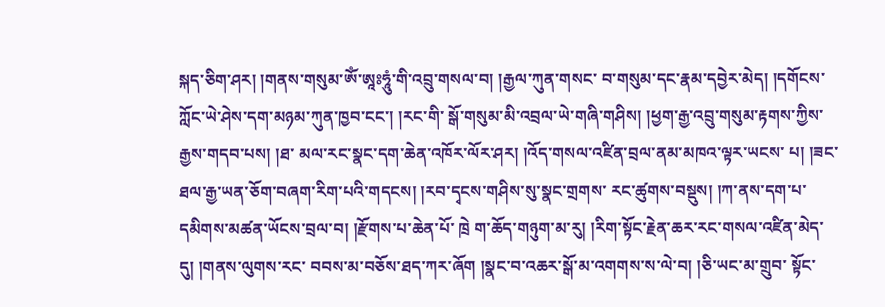སྐད་ཅིག་ཤར། །གནས་གསུམ་ༀ་ཨཱཿཧཱུཾ་གི་འབྲུ་གསལ་བ། །རྒྱལ་ཀུན་གསང་ བ་གསུམ་དང་རྣམ་དབྱེར་མེད། །དགོངས་ཀློང་ཡེ་ཤེས་དག་མཉམ་ཀུན་ཁྱབ་ངང་། །རང་གི་ སྒོ་གསུམ་མི་འབྲལ་ཡེ་གཞི་གཤིས། །ཕྱག་རྒྱ་འབྲུ་གསུམ་རྟགས་ཀྱིས་རྒྱས་གདབ་པས། །ཐ་ མལ་རང་སྣང་དག་ཆེན་འཁོར་ལོར་ཤར། །འོད་གསལ་འཛིན་བྲལ་ནམ་མཁའ་ལྟར་ཡངས་ པ། །ཟང་ཐལ་རྒྱ་ཡན་ཅོག་བཞག་རིག་པའི་གདངས། །རབ་དྭངས་གཤིས་སུ་སྣང་གྲགས་ རང་ཚུགས་བསྡུས། །ཀ་ནས་དག་པ་དམིགས་མཚན་ཡོངས་བྲལ་བ། །རྫོགས་པ་ཆེན་པོ་ ཁྲེ ག་ཆོད་གཉུག་མ་རུ། །རིག་སྟོང་རྗེན་ཆར་རང་གསལ་འཛིན་མེད་དུ། །གནས་ལུགས་རང་ བབས་མ་བཅོས་ཐད་ཀར་ཞོག །སྣང་བ་འཆར་སྒོ་མ་འགགས་ས་ལེ་བ། །ཅི་ཡང་མ་གྲུབ་ སྟོང་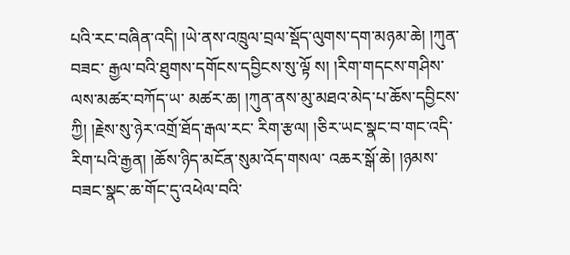པའི་རང་བཞིན་འདི། །ཡེ་ནས་འཁྲུལ་བྲལ་སྡོད་ལུགས་དག་མཉམ་ཆེ། །ཀུན་བཟང་ རྒྱལ་བའི་ཐུགས་དགོངས་དབྱིངས་སུ་ལྟོ ས། །རིག་གདངས་གཤིས་ལས་མཚར་བཀོད་ཡ་ མཚར་ཆ། །ཀུན་ནས་མུ་མཐའ་མེད་པ་ཆོས་དབྱིངས་ཀྱི། །རྗེས་སུ་ཉེར་འགྲོ་ཐོད་རྒལ་རང་ རིག་རྩལ། །ཅིར་ཡང་སྣང་བ་གང་འདི་རིག་པའི་རྒྱན། །ཆོས་ཉིད་མངོན་སུམ་འོད་གསལ་ འཆར་སྒོ་ཆེ། །ཉམས་བཟང་སྣང་ཆ་གོང་དུ་འཕེལ་བའི་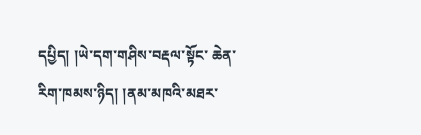དཔྱིད། །ཡེ་དག་གཤིས་བརྡལ་སྟོང་ ཆེན་རིག་ཁམས་ཉིད། །ནམ་མཁའི་མཐར་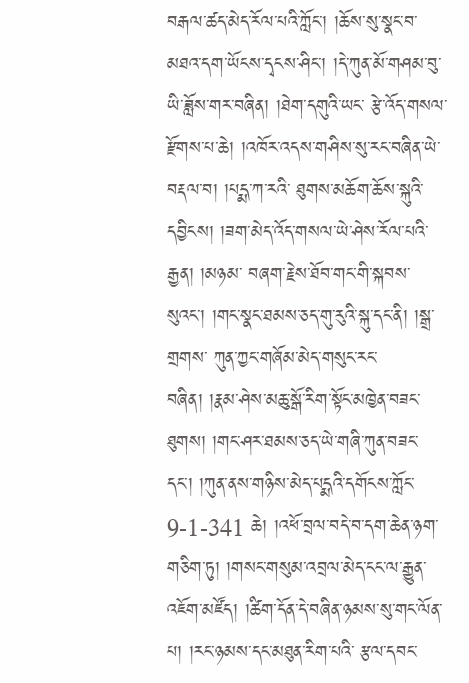བརྒལ་ཚད་མེད་རོལ་པའི་ཀློང་། །ཆོས་སུ་སྣང་བ་ མཐའ་དག་ཡོངས་དྭངས་ཤིང་། །དེ་ཀུན་མོ་གཤམ་བུ་ཡི་ཟློས་གར་བཞིན། །ཐེག་དགུའི་ཡང་ རྩེ་འོད་གསལ་རྫོགས་པ་ཆེ། །འཁོར་འདས་གཤིས་སུ་རང་བཞིན་ཡེ་བརྡལ་བ། །པདྨ་ཀ་རའི་ ཐུགས་མཆོག་ཆོས་སྐུའི་དབྱིངས། །ཟག་མེད་འོད་གསལ་ཡེ་ཤེས་རོལ་པའི་རྒྱན། །མཉམ་ བཞག་རྗེས་ཐོབ་གང་གི་སྐབས་སུའང་། །གང་སྣང་ཐམས་ཅད་གུ་རུའི་སྐུ་དང་ནི། །སྒྲ་གྲགས་ ཀུན་ཀྱང་གཞོམ་མེད་གསུང་རང་བཞིན། །རྣམ་ཤེས་མཆུ་སྒོ་རིག་སྟོང་མཁྱེན་བཟང་ཐུགས། །གང་ཤར་ཐམས་ཅད་ཡེ་གཞི་ཀུན་བཟང་དང་། །ཀུན་ནས་གཉིས་མེད་པདྨའི་དགོངས་ཀློང་ 9-1-341 ཆེ། །འཕོ་བྲལ་བདེ་བ་དག་ཆེན་ཉག་གཅིག་ཏུ། །གསང་གསུམ་འབྲལ་མེད་ངང་ལ་རྒྱུན་ འཇོག་མཛོད། །ཚིག་དོན་དེ་བཞིན་ཉམས་སུ་གང་ལོན་པ། །རང་ཉམས་དང་མཐུན་རིག་པའི་ རྩལ་དབང་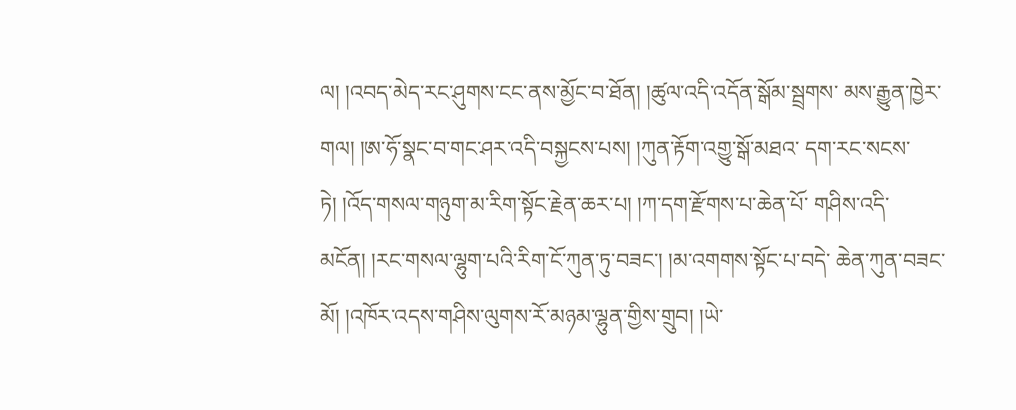ལ། །འབད་མེད་རང་ཤུགས་ངང་ནས་མྱོང་བ་ཐོན། །ཚུལ་འདི་འདོན་སྒོམ་སྦྲགས་ མས་རྒྱུན་ཁྱེར་གལ། །ཨ་ཧོ་སྣང་བ་གང་ཤར་འདི་བསྐྱངས་པས། །ཀུན་རྟོག་འགྱུ་སྒོ་མཐའ་ དག་རང་སངས་ཏེ། །འོད་གསལ་གཉུག་མ་རིག་སྟོང་རྗེན་ཆར་པ། །ཀ་དག་རྫོགས་པ་ཆེན་པོ་ གཤིས་འདི་མངོན། །རང་གསལ་ལྷུག་པའི་རིག་ངོ་ཀུན་ཏུ་བཟང་། །མ་འགགས་སྟོང་པ་བདེ་ ཆེན་ཀུན་བཟང་མོ། །འཁོར་འདས་གཤིས་ལུགས་རོ་མཉམ་ལྷུན་གྱིས་གྲུབ། །ཡེ་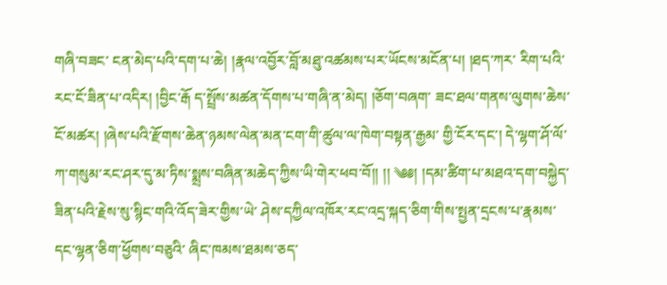གཞི་བཟང་ ངན་མེད་པའི་དག་པ་ཆེ། །རྣལ་འབྱོར་བློ་མཐུ་འཚམས་པར་ཡོངས་མངོན་པ། །ཐད་ཀར་ རིག་པའི་རང་ངོ་ཟིན་པ་འདིར། །བྱིང་རྒོ ད་སྤྲོས་མཚན་དོགས་པ་གཞི་ན་མེད། །ཅོག་བཞག་ ཟང་ཐལ་གནས་ལུགས་ཆེས་ངོ་མཚར། །ཞེས་པའི་རྫོགས་ཆེན་ཉམས་ལེན་མན་ངག་གི་ཚུལ་ལ་ཁེག་བསྟན་རྒྱམ་ གྱི་ངོར་དང་། དེ་ལྷག་ཤོ་ལོ་ཀ་གསུམ་རང་ཤར་དུ་མ་ཏིས་སྨྲས་བཞིན་མཆེད་ཀྱིས་ཡི་གེར་ཕབ་བོ།། །། ༄༅། །དམ་ཚིག་པ་མཐའ་དག་བསྐྱེད་ཟིན་པའི་རྗེས་སུ་སྙིང་གའི་འོད་ཟེར་གྱིས་ཡེ་ ཤེས་དཀྱིལ་འཁོར་རང་འདྲ་སྐད་ཅིག་གིས་སྤྱན་དྲངས་པ་རྣམས་དང་ལྷན་ཅིག་ཕྱོགས་བཅུའི་ ཞིང་ཁམས་ཐམས་ཅད་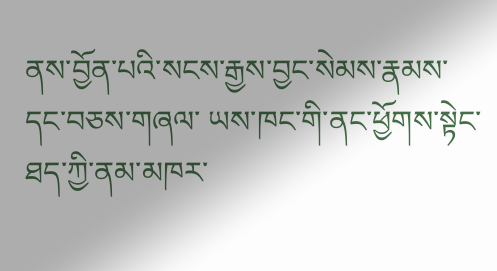ནས་བྱོན་པའི་སངས་རྒྱས་བྱང་སེམས་རྣམས་དང་བཅས་གཞལ་ ཡས་ཁང་གི་ནང་ཕྱོགས་སྟེང་ཐད་ཀྱི་ནམ་མཁར་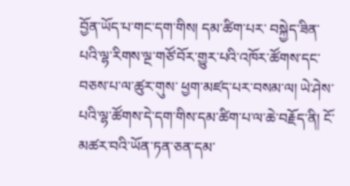བྱོན་ཡོད་པ་གང་དག་གིས། དམ་ཚིག་པར་ བསྐྱེད་ཟིན་པའི་ལྷ་རིགས་ལྔ་གཙོ་བོར་གྱུར་པའི་འཁོར་ཚོགས་དང་བཅས་པ་ལ་ཚུར་གུས་ ཕྱག་མཛད་པར་བསམ་ལ། ཡེ་ཤེས་པའི་ལྷ་ཚོགས་དེ་དག་གིས་དམ་ཚིག་པ་ལ་ཆེ་བརྗོད་ནི། ངོ་མཚར་བའི་ཡོན་ཏན་ཅན་དམ་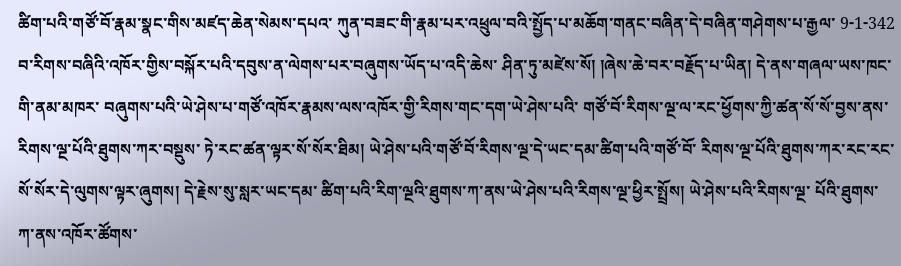ཚིག་པའི་གཙོ་བོ་རྣམ་སྣང་གིས་མཛད་ཆེན་སེམས་དཔའ་ ཀུན་བཟང་གི་རྣམ་པར་འཕྲུལ་བའི་སྤྱོད་པ་མཆོག་གནང་བཞིན་དེ་བཞིན་གཤེགས་པ་རྒྱལ་ 9-1-342 བ་རིགས་བཞིའི་འཁོར་གྱིས་བསྐོར་པའི་དབུས་ན་ལེགས་པར་བཞུགས་ཡོད་པ་འདི་ཆེས་ ཤིན་ཏུ་མཛེས་སོ། །ཞེས་ཆེ་བར་བརྗོད་པ་ཡིན། དེ་ནས་གཞལ་ཡས་ཁང་གི་ནམ་མཁར་ བཞུགས་པའི་ཡེ་ཤེས་པ་གཙོ་འཁོར་རྣམས་ལས་འཁོར་གྱི་རིགས་གང་དག་ཡེ་ཤེས་པའི་ གཙོ་བོ་རིགས་ལྔ་ལ་རང་ཕྱོགས་ཀྱི་ཚན་སོ་སོ་བྱས་ནས་རིགས་ལྔ་པོའི་ཐུགས་ཀར་བསྡུས་ ཏེ་རང་ཚན་ལྟར་སོ་སོར་ཐིམ། ཡེ་ཤེས་པའི་གཙོ་བོ་རིགས་ལྔ་དེ་ཡང་དམ་ཚིག་པའི་གཙོ་བོ་ རིགས་ལྔ་པོའི་ཐུགས་ཀར་རང་རང་སོ་སོར་དེ་ལུགས་ལྟར་ཞུགས། དེ་རྗེས་སུ་སླར་ཡང་དམ་ ཚིག་པའི་རིག་ལྔའི་ཐུགས་ཀ་ནས་ཡེ་ཤེས་པའི་རིགས་ལྔ་ཕྱིར་སྤྲོས། ཡེ་ཤེས་པའི་རིགས་ལྔ་ པོའི་ཐུགས་ཀ་ནས་འཁོར་ཚོགས་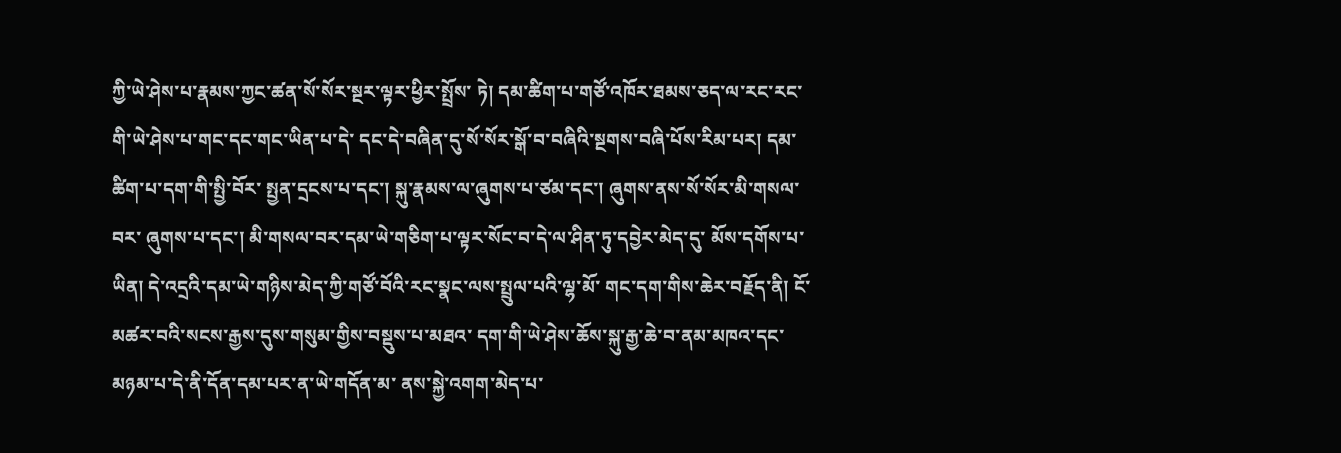ཀྱི་ཡེ་ཤེས་པ་རྣམས་ཀྱང་ཚན་སོ་སོར་སྔར་ལྟར་ཕྱིར་སྤྲོས་ ཏེ། དམ་ཚིག་པ་གཙོ་འཁོར་ཐམས་ཅད་ལ་རང་རང་གི་ཡེ་ཤེས་པ་གང་དང་གང་ཡིན་པ་དེ་ དང་དེ་བཞིན་དུ་སོ་སོར་སྒོ་བ་བཞིའི་སྔགས་བཞི་པོས་རིམ་པར། དམ་ཚིག་པ་དག་གི་སྤྱི་བོར་ སྤྱན་དྲངས་པ་དང་། སྐུ་རྣམས་ལ་ཞུགས་པ་ཙམ་དང་། ཞུགས་ནས་སོ་སོར་མི་གསལ་བར་ ཞུགས་པ་དང་། མི་གསལ་བར་དམ་ཡེ་གཅིག་པ་ལྟར་སོང་བ་དེ་ལ་ཤིན་ཏུ་དབྱེར་མེད་དུ་ མོས་དགོས་པ་ཡིན། དེ་འདྲའི་དམ་ཡེ་གཉིས་མེད་ཀྱི་གཙོ་བོའི་རང་སྣང་ལས་སྤྲུལ་པའི་ལྷ་མོ་ གང་དག་གིས་ཆེར་བརྗོད་ནི། ངོ་མཚར་བའི་སངས་རྒྱས་དུས་གསུམ་གྱིས་བསྡུས་པ་མཐའ་ དག་གི་ཡེ་ཤེས་ཆོས་སྐུ་རྒྱ་ཆེ་བ་ནམ་མཁའ་དང་མཉམ་པ་དེ་ནི་དོན་དམ་པར་ན་ཡེ་གདོན་མ་ ནས་སྐྱེ་འགག་མེད་པ་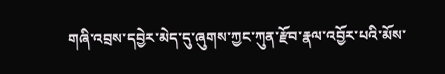གཞི་འབྲས་དབྱེར་མེད་དུ་ཞུགས་ཀྱང་ཀུན་རྫོབ་རྣལ་འབྱོར་པའི་མོས་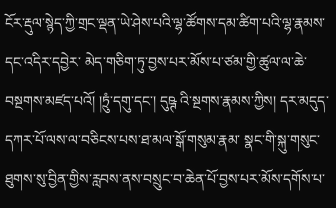ངོར་རྡུལ་སྙེད་ཀྱི་གྲང་ལྡན་ཡེ་ཤེས་པའི་ལྷ་ཚོགས་དམ་ཚིག་པའི་ལྷ་རྣམས་དང་འདིར་དབྱེར་ མེད་གཅིག་ཏུ་བྱས་པར་མོས་པ་ཙམ་གྱི་ཚུལ་ལ་ཆེ་བསྔགས་མཛད་པའོ། །ཏྲུཾ་དགུ་དང་། དུཥྚ འི་སྔགས་རྣམས་ཀྱིས། དར་མདུད་དཀར་པོ་ལས་ལ་བཅིངས་པས་ཐ་མལ་སྒོ་གསུམ་རྣམ་ སྣང་གི་སྐུ་གསུང་ཐུགས་སུ་བྱིན་གྱིས་རླབས་ནས་བསྲུང་བ་ཆེན་པོ་བྱས་པར་མོས་དགོས་པ་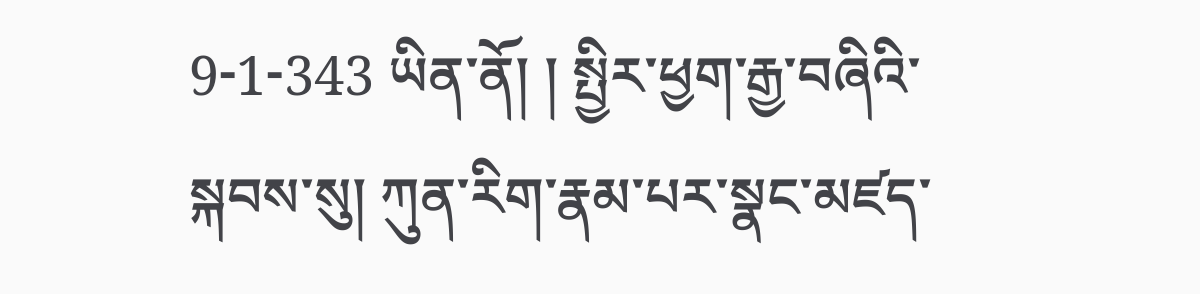9-1-343 ཡིན་ནོ། ། སྤྱིར་ཕྱག་རྒྱ་བཞིའི་སྐབས་སུ། ཀུན་རིག་རྣམ་པར་སྣང་མཛད་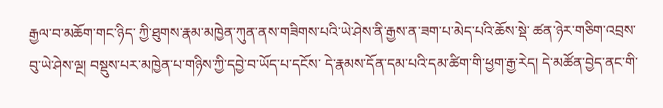རྒྱལ་བ་མཆོག་གང་ཉིད་ ཀྱི་ཐུགས་རྣམ་མཁྱེན་ཀུན་ནས་གཟིགས་པའི་ཡེ་ཤེས་ནི་རྒྱས་ན་ཟག་པ་མེད་པའི་ཆོས་སྡེ་ ཚན་ཉེར་གཅིག་འབྲས་བུ་ཡེ་ཤེས་ལྔ། བསྡུས་པར་མཁྱེན་པ་གཉིས་ཀྱི་དབྱེ་བ་ཡོད་པ་དངོས་ དེ་རྣམས་དོན་དམ་པའི་དམ་ཚིག་གི་ཕྱག་རྒྱ་རེད། དེ་མཚོན་བྱེད་ནང་གི་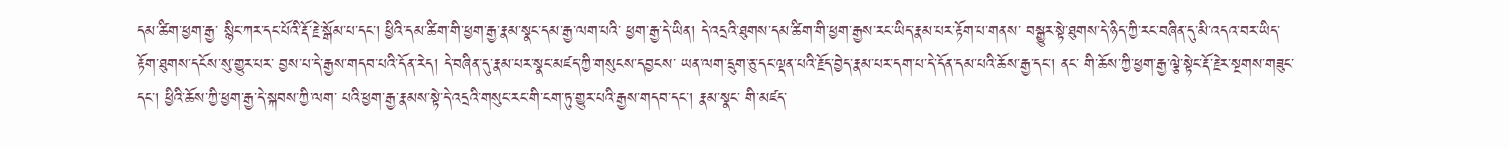དམ་ཚིག་ཕྱག་རྒྱ་ སྙིང་ཀར་དང་པོའི་རྡོ་རྗེ་སྒོམ་པ་དང་། ཕྱིའི་དམ་ཚིག་གི་ཕྱག་རྒྱ་རྣམ་སྣང་དམ་རྒྱ་ལག་པའི་ ཕྱག་རྒྱ་དེ་ཡིན། དེ་འདྲའི་ཐུགས་དམ་ཚིག་གི་ཕྱག་རྒྱས་རང་ཡིད་རྣམ་པར་རྟོག་པ་གནས་ བསྒྱུར་སྟེ་ཐུགས་དེ་ཉིད་ཀྱི་རང་བཞིན་དུ་མི་འདའ་བར་ཡིད་རྟོག་ཐུགས་དངོས་སུ་གྱུར་པར་ བྱས་པ་དེ་རྒྱས་གདབ་པའི་དོན་རེད། དེ་བཞིན་དུ་རྣམ་པར་སྣང་མཛད་ཀྱི་གསུངས་དབྱངས་ ཡན་ལག་དྲུག་ཅུ་དང་ལྡན་པའི་རྗོད་བྱེད་རྣམ་པར་དག་པ་དེ་དོན་དམ་པའི་ཆོས་རྒྱ་དང་། ནང་ གི་ཆོས་ཀྱི་ཕྱག་རྒྱ་ལྕེ་སྟེང་རྡོ་རྗེར་སྔགས་གཟུང་དང་། ཕྱིའི་ཆོས་ཀྱི་ཕྱག་རྒྱ་དེ་སྐབས་ཀྱི་ལག་ པའི་ཕྱག་རྒྱ་རྣམས་སྟེ་དེ་འདྲའི་གསུང་རང་གི་ངག་ཏུ་གྱུར་པའི་རྒྱས་གདབ་དང་། རྣམ་སྣང་ གི་མཛད་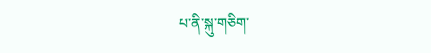པ་ནི་སྐུ་གཅིག་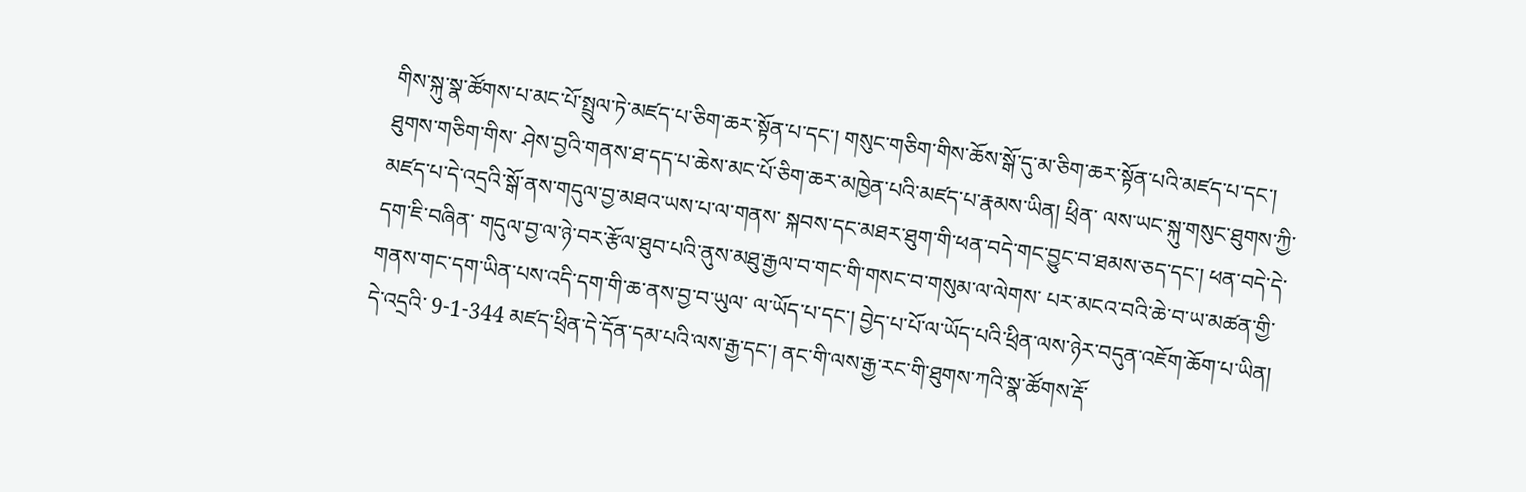གིས་སྐུ་སྣ་ཚོགས་པ་མང་པོ་སྤྲུལ་ཏེ་མཛད་པ་ཅིག་ཆར་སྟོན་པ་དང་། གསུང་གཅིག་གིས་ཆོས་སྒོ་དུ་མ་ཅིག་ཆར་སྟོན་པའི་མཛད་པ་དང་། ཐུགས་གཅིག་གིས་ ཤེས་བྱའི་གནས་ཐ་དད་པ་ཆེས་མང་པོ་ཅིག་ཆར་མཁྱེན་པའི་མཛད་པ་རྣམས་ཡིན། ཕྲིན་ ལས་ཡང་སྐུ་གསུང་ཐུགས་ཀྱི་མཛད་པ་དེ་འདྲའི་སྒོ་ནས་གདུལ་བྱ་མཐའ་ཡས་པ་ལ་གནས་ སྐབས་དང་མཐར་ཐུག་གི་ཕན་བདེ་གང་བྱུང་བ་ཐམས་ཅད་དང་། ཕན་བདེ་དེ་དག་ཇི་བཞིན་ གདུལ་བྱ་ལ་ཉེ་བར་རྩོལ་ཐུབ་པའི་ནུས་མཐུ་རྒྱལ་བ་གང་གི་གསང་བ་གསུམ་ལ་ལེགས་ པར་མངའ་བའི་ཆེ་བ་ཡ་མཚན་གྱི་གནས་གང་དག་ཡིན་པས་འདི་དག་གི་ཆ་ནས་བྱ་བ་ཡུལ་ ལ་ཡོད་པ་དང་། བྱེད་པ་པོ་ལ་ཡོད་པའི་ཕྲིན་ལས་ཉེར་བདུན་འཇོག་ཆོག་པ་ཡིན། དེ་འདྲའི་ 9-1-344 མཛད་ཕྲིན་དེ་དོན་དམ་པའི་ལས་རྒྱ་དང་། ནང་གི་ལས་རྒྱ་རང་གི་ཐུགས་ཀའི་སྣ་ཚོགས་རྡོ་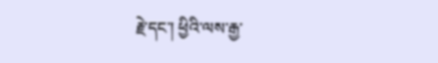རྗེ་དང་། ཕྱིའི་ལས་རྒྱ་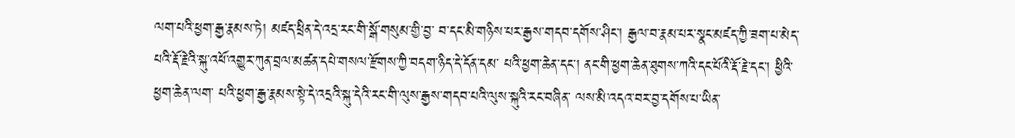ལག་པའི་ཕྱག་རྒྱ་རྣམས་ཏེ། མཛད་ཕྲིན་དེ་འདྲ་རང་གི་སྒོ་གསུམ་གྱི་བྱ་ བ་དང་མི་གཉིས་པར་རྒྱས་གདབ་དགོས་ཤིང་། རྒྱལ་བ་རྣམ་པར་སྣང་མཛད་ཀྱི་ཟག་པ་མེད་ པའི་རྡོ་རྗེའི་སྐུ་འཕོ་འགྱུར་ཀུན་བྲལ་མཚན་དཔེ་གསལ་རྫོགས་ཀྱི་བདག་ཉིད་དེ་དོན་དམ་ པའི་ཕྱག་ཆེན་དང་། ནང་གི་ཕྱག་ཆེན་ཐུགས་ཀའི་དང་པོའི་རྡོ་རྗེ་དང་། ཕྱིའི་ཕྱག་ཆེན་ལག་ པའི་ཕྱག་རྒྱ་རྣམས་སྟེ་དེ་འདྲའི་སྐུ་དེའི་རང་གི་ལུས་རྒྱས་གདབ་པའི་ལུས་སྐུའི་རང་བཞིན་ ལས་མི་འདའ་བར་བྱ་དགོས་པ་ཡིན་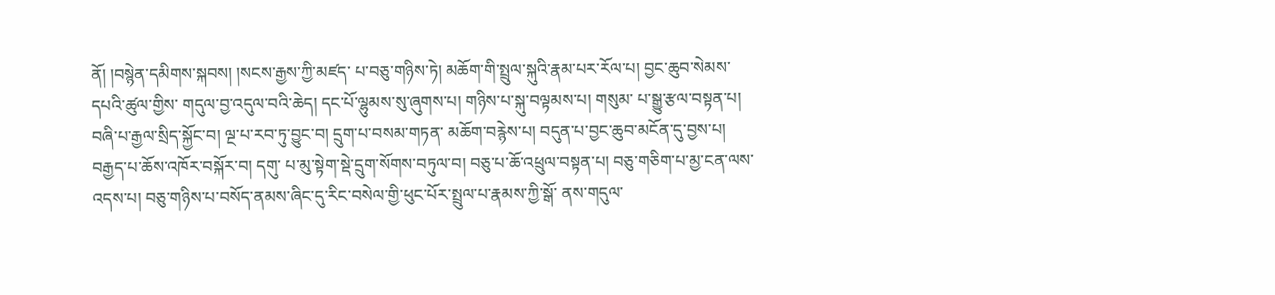ནོ། །བསྙེན་དམིགས་སྐབས། །སངས་རྒྱས་ཀྱི་མཛད་ པ་བཅུ་གཉིས་ཏེ། མཆོག་གི་སྤྲུལ་སྐུའི་རྣམ་པར་རོལ་པ། བྱང་ཆུབ་སེམས་དཔའི་ཚུལ་གྱིས་ གདུལ་བྱ་འདུལ་བའི་ཆེད། དང་པོ་ལྷུམས་སུ་ཞུགས་པ། གཉིས་པ་སྐུ་བལྟམས་པ། གསུམ་ པ་སྒྱུ་རྩལ་བསྟན་པ། བཞི་པ་རྒྱལ་སྲིད་སྐྱོང་བ། ལྔ་པ་རབ་ཏུ་བྱུང་བ། དྲུག་པ་བསམ་གཏན་ མཆོག་བརྙེས་པ། བདུན་པ་བྱང་ཆུབ་མངོན་དུ་བྱས་པ། བརྒྱད་པ་ཆོས་འཁོར་བསྐོར་བ། དགུ་ པ་མུ་སྟེག་སྡེ་དྲུག་སོགས་བཏུལ་བ། བཅུ་པ་ཆོ་འཕྲུལ་བསྟན་པ། བཅུ་གཅིག་པ་མྱ་ངན་ལས་ འདས་པ། བཅུ་གཉིས་པ་བསོད་ནམས་ཞིང་དུ་རིང་བསེལ་གྱི་ཕུང་པོར་སྤྲུལ་པ་རྣམས་ཀྱི་སྒོ་ ནས་གདུལ་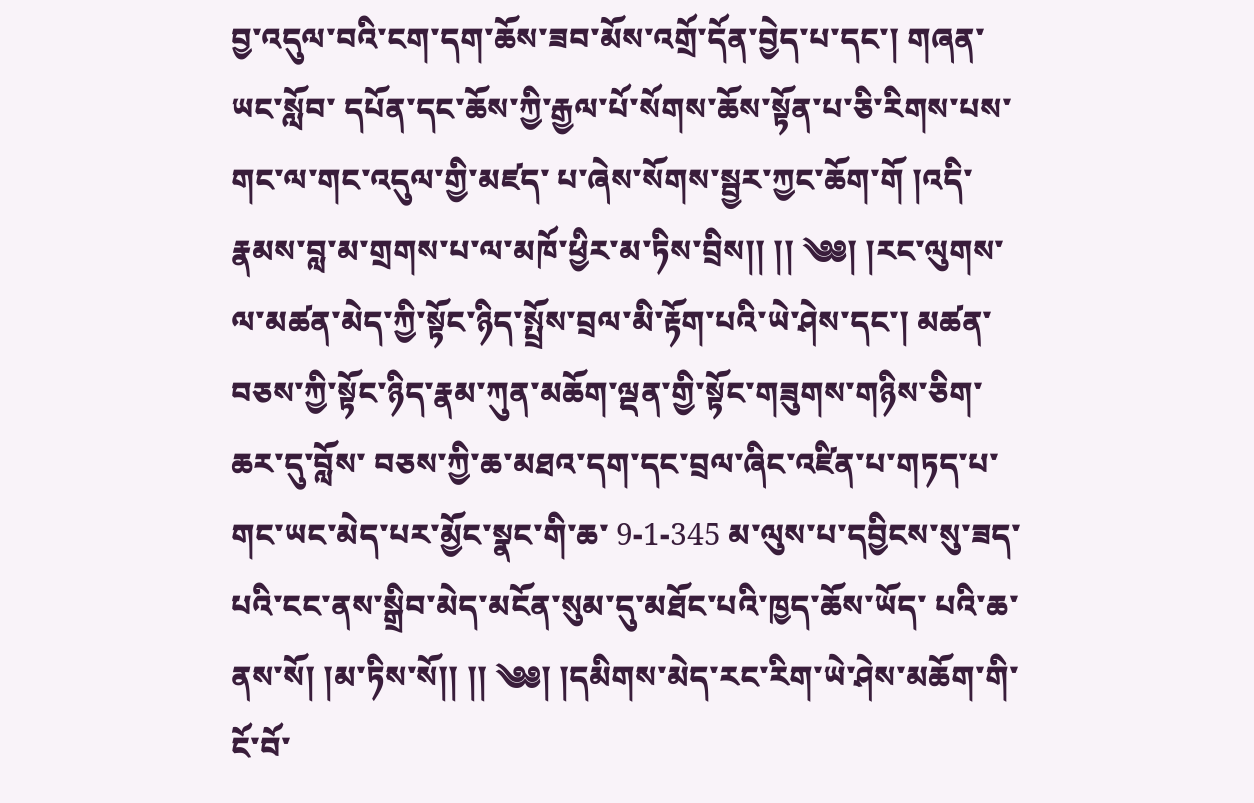བྱ་འདུལ་བའི་ངག་དག་ཆོས་ཟབ་མོས་འགྲོ་དོན་བྱེད་པ་དང་། གཞན་ཡང་སློབ་ དཔོན་དང་ཆོས་ཀྱི་རྒྱལ་པོ་སོགས་ཆོས་སྟོན་པ་ཅི་རིགས་པས་གང་ལ་གང་འདུལ་གྱི་མཛད་ པ་ཞེས་སོགས་སྦྱར་ཀྱང་ཆོག་གོ །འདི་རྣམས་བླ་མ་གྲགས་པ་ལ་མཁོ་ཕྱིར་མ་ཏིས་བྲིས།། །། ༄༅། །རང་ལུགས་ལ་མཚན་མེད་ཀྱི་སྟོང་ཉིད་སྤྲོས་བྲལ་མི་རྟོག་པའི་ཡེ་ཤེས་དང་། མཚན་བཅས་ཀྱི་སྟོང་ཉིད་རྣམ་ཀུན་མཆོག་ལྡན་གྱི་སྟོང་གཟུགས་གཉིས་ཅིག་ཆར་དུ་བློས་ བཅས་ཀྱི་ཆ་མཐའ་དག་དང་བྲལ་ཞིང་འཛིན་པ་གཏད་པ་གང་ཡང་མེད་པར་མྱོང་སྣང་གི་ཆ་ 9-1-345 མ་ལུས་པ་དབྱིངས་སུ་ཟད་པའི་ངང་ནས་སྒྲིབ་མེད་མངོན་སུམ་དུ་མཐོང་པའི་ཁྱད་ཆོས་ཡོད་ པའི་ཆ་ནས་སོ། །མ་ཏིས་སོ།། །། ༄༅། །དམིགས་མེད་རང་རིག་ཡེ་ཤེས་མཆོག་གི་ངོ་བོ་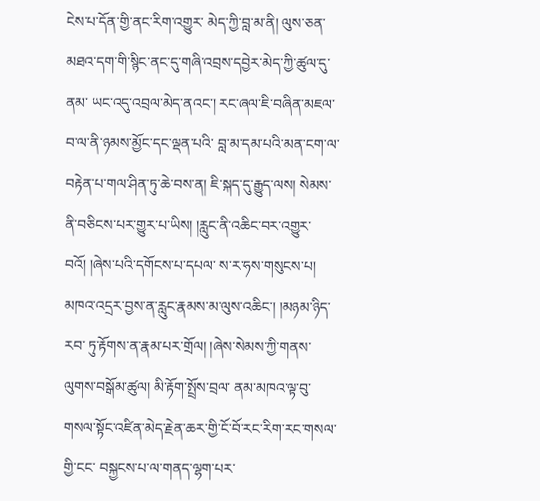ངེས་པ་དོན་གྱི་ནང་རིག་འགྱུར་ མེད་ཀྱི་བླ་མ་ནི། ལུས་ཅན་མཐའ་དག་གི་སྙིང་ནང་དུ་གཞི་འབྲས་དབྱེར་མེད་ཀྱི་ཚུལ་དུ་ནམ་ ཡང་འདུ་འབྲལ་མེད་ནའང་། རང་ཞལ་ཇི་བཞིན་མཇལ་བ་ལ་ནི་ཉམས་མྱོང་དང་ལྡན་པའི་ བླ་མ་དམ་པའི་མན་ངག་ལ་བརྟེན་པ་གལ་ཤིན་ཏུ་ཆེ་བས་ན། ཇི་སྐད་དུ་རྒྱུད་ལས། སེམས་ ནི་བཅིངས་པར་གྱུར་པ་ཡིས། །རླུང་ནི་འཆིང་བར་འགྱུར་བའོ། །ཞེས་པའི་དགོངས་པ་དཔལ་ ས་ར་ཧས་གསུངས་པ། མཁའ་འདྲར་བྱས་ན་རླུང་རྣམས་མ་ལུས་འཆིང་། །མཉམ་ཉིད་རབ་ ཏུ་རྟོགས་ན་རྣམ་པར་གྲོལ། །ཞེས་སེམས་ཀྱི་གནས་ལུགས་བསྒོམ་ཚུལ། མི་རྟོག་སྤྲོས་བྲལ་ ནམ་མཁའ་ལྟ་བུ་གསལ་སྟོང་འཛིན་མེད་རྗེན་ཆར་གྱི་ངོ་བོ་རང་རིག་རང་གསལ་གྱི་ངང་ བསྐྱངས་པ་ལ་གནད་ལྷག་པར་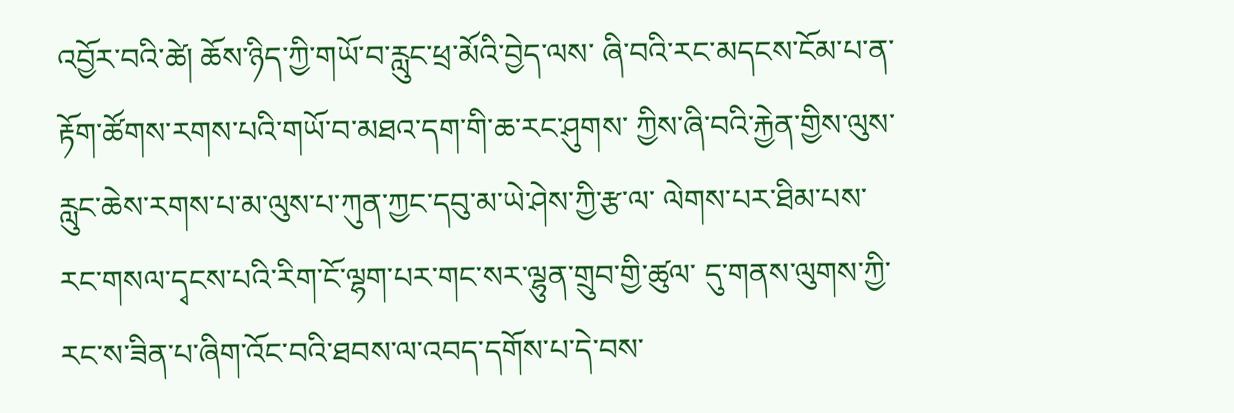འབྱོར་བའི་ཚེ། ཆོས་ཉིད་ཀྱི་གཡོ་བ་རླུང་ཕྲ་མོའི་བྱེད་ལས་ ཞི་བའི་རང་མདངས་ངོམ་པ་ན་རྟོག་ཚོགས་རགས་པའི་གཡོ་བ་མཐའ་དག་གི་ཆ་རང་ཤུགས་ ཀྱིས་ཞི་བའི་རྐྱེན་གྱིས་ལུས་རླུང་ཆེས་རགས་པ་མ་ལུས་པ་ཀུན་ཀྱང་དབུ་མ་ཡེ་ཤེས་ཀྱི་རྩ་ལ་ ལེགས་པར་ཐིམ་པས་རང་གསལ་དྭངས་པའི་རིག་ངོ་ལྷག་པར་གང་སར་ལྷུན་གྲུབ་གྱི་ཚུལ་ དུ་གནས་ལུགས་ཀྱི་རང་ས་ཟིན་པ་ཞིག་འོང་བའི་ཐབས་ལ་འབད་དགོས་པ་དེ་བས་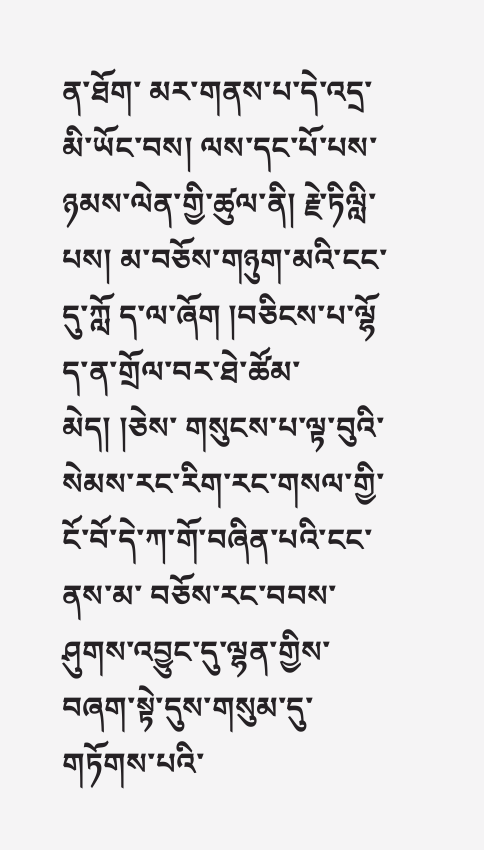ན་ཐོག་ མར་གནས་པ་དེ་འདྲ་མི་ཡོང་བས། ལས་དང་པོ་པས་ཉམས་ལེན་གྱི་ཚུལ་ནི། རྗེ་ཏིལླི་པས། མ་བཅོས་གཉུག་མའི་ངང་དུ་ཀློ ད་ལ་ཞོག །བཅིངས་པ་ལྷོ ད་ན་གྲོལ་བར་ཐེ་ཚོམ་མེད། །ཅེས་ གསུངས་པ་ལྟ་བུའི་སེམས་རང་རིག་རང་གསལ་གྱི་ངོ་བོ་དེ་ཀ་གོ་བཞིན་པའི་ངང་ནས་མ་ བཅོས་རང་བབས་ཤུགས་འབྱུང་དུ་ལྷན་གྱིས་བཞག་སྟེ་དུས་གསུམ་དུ་གཏོགས་པའི་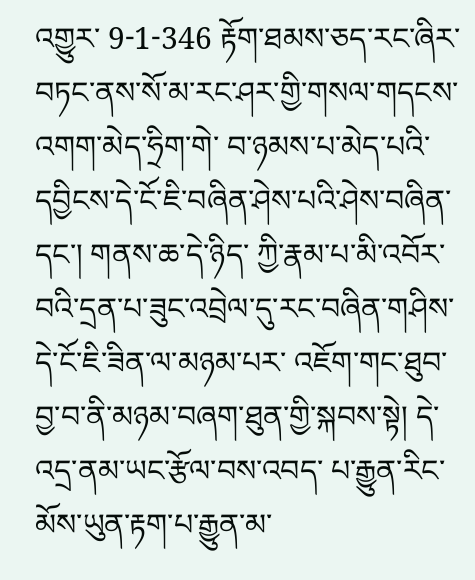འགྱུར་ 9-1-346 རྟོག་ཐམས་ཅད་རང་ཞིར་བཏང་ནས་སོ་མ་རང་ཤར་གྱི་གསལ་གདངས་འགག་མེད་ཧྲིག་གེ་ བ་ཉམས་པ་མེད་པའི་དབྱིངས་དེ་ངོ་ཇི་བཞིན་ཤེས་པའི་ཤེས་བཞིན་དང་། གནས་ཆ་དེ་ཉིད་ ཀྱི་རྣམ་པ་མི་འབོར་བའི་དྲན་པ་ཟུང་འབྲེལ་དུ་རང་བཞིན་གཤིས་དེ་ངོ་ཇི་ཟིན་ལ་མཉམ་པར་ འཇོག་གང་ཐུབ་བྱ་བ་ནི་མཉམ་བཞག་ཐུན་གྱི་སྐབས་སྟེ། དེ་འདྲ་ནམ་ཡང་རྩོལ་བས་འབད་ པ་རྒྱུན་རིང་མོས་ཡུན་རྟག་པ་རྒྱུན་མ་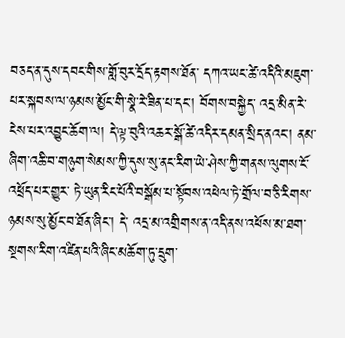བཅད་ན་དུས་དབང་གིས་གློ་བུར་དྲོད་རྟགས་ཐོན་ དཀའ་ཡང་ཚེ་འདིའི་མཇུག་པར་སྐབས་ལ་ཉམས་མྱོང་གི་སྣེ་རེ་ཟིན་པ་དང་། བོགས་བསྐྱེད་ འདྲ་མིན་རེ་ངེས་པར་འབྱུང་ཆོག་ལ། དེ་ལྟ་བུའི་འཆར་སྒོ་ཚེ་འདིར་དམན་སྲིད་ནའང་། ནམ་ ཞིག་འཆི་བ་གཉུག་སེམས་ཀྱི་དུས་སུ་ནང་རིག་ཡེ་ཤེས་ཀྱི་གནས་ལུགས་ངོ་འཕྲོད་པར་གྱུར་ ཏེ་ཡུན་རིང་པོའི་བསྒོམ་པ་སྟོབས་འཕེལ་ཏེ་གྲོལ་བ་ཅི་རིགས་ཉམས་སུ་མྱོང་བ་ཐོན་ཞིང་། དེ་ འདྲ་མ་འགྲིགས་ན་འདི་ནས་འཕོས་མ་ཐག་སྔགས་རིག་འཛིན་པའི་ཞིང་མཆོག་ཏུ་དྲུག་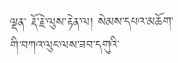ལྡན་ རྡོ་རྗེ་ལུས་རྟེན་ལ། སེམས་དཔའ་མཆོག་གི་བཀའ་ལུང་ལས་ཟབ་དགུའི་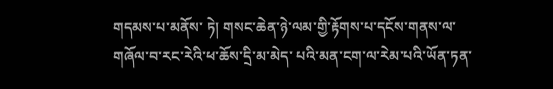གདམས་པ་མནོས་ ཏེ། གསང་ཆེན་ཉེ་ལམ་གྱི་རྟོགས་པ་དངོས་གནས་ལ་གཞོལ་བ་རང་རེའི་ཕ་ཆོས་དྲི་མ་མེད་ པའི་མན་ངག་ལ་རེམ་པའི་ཡོན་ཏན་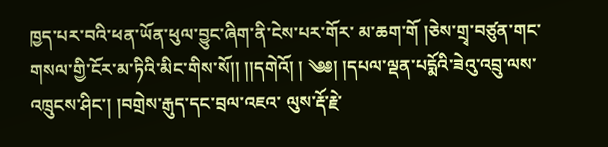ཁྱད་པར་བའི་ཕན་ཡོན་ཕུལ་བྱུང་ཞིག་ནི་ངེས་པར་གོར་ མ་ཆག་གོ །ཅེས་གྲྭ་བཙུན་གང་གསལ་གྱི་ངོར་མ་ཏིའི་མིང་གིས་སོ།། །།དགེའོ། ། ༄༅། །དཔལ་ལྡན་པདྨོའི་ཟེའུ་འབྲུ་ལས་འཁྲུངས་ཤིང་། །བགྲེས་རྒུད་དང་བྲལ་འཇའ་ ལུས་རྡོ་རྗེ་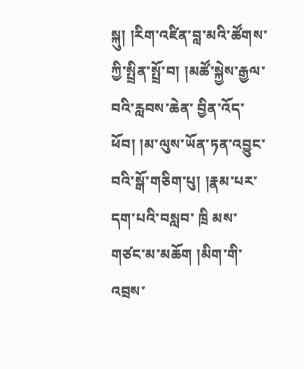སྐུ། །རིག་འཛིན་བླ་མའི་ཚོགས་ཀྱི་སྤྲིན་སྤྲོ་བ། །མཚོ་སྐྱེས་རྒྱལ་བའི་རླབས་ཆེན་ བྱིན་འོད་ཕོབ། །མ་ལུས་ཡོན་ཏན་འབྱུང་བའི་སྒོ་གཅིག་པུ། །རྣམ་པར་དག་པའི་བསླབ་ ཁྲི མས་གཙང་མ་མཆོག །མིག་གི་འབྲས་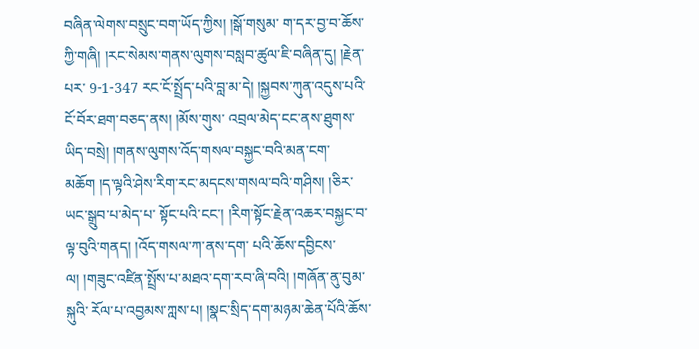བཞིན་ལེགས་བསྲུང་བག་ཡོད་ཀྱིས། །སྒོ་གསུམ་ ག་དར་བྱ་བ་ཆོས་ཀྱི་གཞི། །རང་སེམས་གནས་ལུགས་བསླབ་ཚུལ་ཇི་བཞིན་དུ། །རྗེན་པར་ 9-1-347 རང་ངོ་སྤྲོད་པའི་བླ་མ་དེ། །སྐྱབས་ཀུན་འདུས་པའི་ངོ་བོར་ཐག་བཅད་ནས། །མོས་གུས་ འབྲལ་མེད་ངང་ནས་ཐུགས་ཡིད་བསྲེ། །གནས་ལུགས་འོད་གསལ་བསྐྱང་བའི་མན་ངག་ མཆོག །ད་ལྟའི་ཤེས་རིག་རང་མདངས་གསལ་བའི་གཤིས། །ཅིར་ཡང་སྒྲུབ་པ་མེད་པ་ སྟོང་པའི་ངང་། །རིག་སྟོང་རྗེན་འཆར་བསྐྱང་བ་ལྟ་བུའི་གནད། །འོད་གསལ་ཀ་ནས་དག་ པའི་ཆོས་དབྱིངས་ལ། །གཟུང་འཛིན་སྤྲོས་པ་མཐའ་དག་རབ་ཞི་བའི། །གཞོན་ནུ་བུམ་སྐུའི་ རོལ་པ་འབྱམས་ཀླས་པ། །སྣང་སྲིད་དག་མཉམ་ཆེན་པོའི་ཆོས་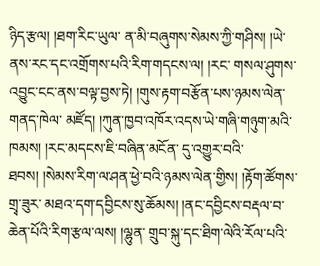ཉིད་རྩལ། །ཐག་རིང་ཡུལ་ ན་མི་བཞུགས་སེམས་ཀྱི་གཤིས། །ཡེ་ནས་རང་དང་འགྲོགས་པའི་རིག་གདངས་ལ། །རང་ གསལ་ཤུགས་འབྱུང་ངང་ནས་བལྟ་བྱས་ཏེ། །གུས་རྟག་བརྩོན་པས་ཉམས་ལེན་གནད་ཁེལ་ མཛོད། །ཀུན་ཁྱབ་འཁོར་འདས་ཡེ་གཞི་གཉུག་མའི་ཁམས། །རང་མདངས་ཇི་བཞིན་མངོན་ དུ་འགྱུར་བའི་ཐབས། །སེམས་རིག་ལ་ཤན་ཕྱེ་བའི་ཉམས་ལེན་གྱིས། །རྟོག་ཚོགས་གྲྭ་ཟུར་ མཐའ་དག་དབྱིངས་སུ་ཆོམས། །ནང་དབྱིངས་བརྡལ་བ་ཆེན་པོའི་རིག་རྩལ་ལས། །ལྷུན་ གྲུབ་སྐུ་དང་ཐིག་ལེའི་རོལ་པའི་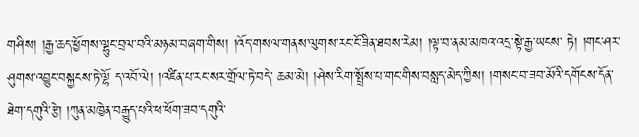གཤིས། །རྒྱ་ཆད་ཕྱོགས་ལྷུང་བྲལ་བའི་མཉམ་བཞག་གིས། །འོད་གསལ་གནས་ལུགས་རང་ངོ་ཟིན་ཐབས་རེམ། །ལྟ་བ་ནམ་མཁའ་འདྲ་སྟེ་རྒྱ་ཡངས་ ཏེ། །གང་ཤར་ཤུགས་འབྱུང་བསྐྱངས་ཏེ་ལྷོ ད་འབོ་ལེ། །འཛིན་པ་རང་སར་གྲོལ་ཏེ་བདེ་ ཆམ་མེ། །ཤེས་རིག་སྤྲོས་པ་གང་གིས་བསླད་མེད་ཀྱིས། །གསང་བ་ཟབ་མོའི་དགོངས་དོན་ ཐེག་དགུའི་རྩེ། །ཀུན་མཁྱེན་བརྒྱུད་པའི་ཕ་ཕོག་ཟབ་དགུའི་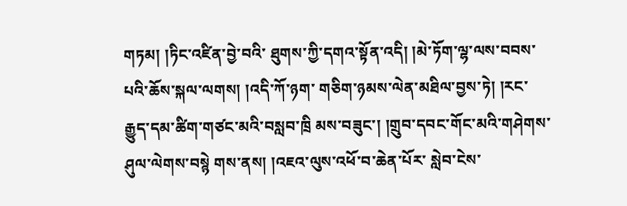གཏམ། །ཏིང་འཛིན་བྱེ་བའི་ ཐུགས་ཀྱི་དགའ་སྟོན་འདི། །མེ་ཏོག་ལྷ་ལས་བབས་པའི་ཆོས་སྐལ་ལགས། །འདི་ཀོ་ཉག་ གཅིག་ཉམས་ལེན་མཐིལ་བྱས་ཏེ། །རང་རྒྱུད་དམ་ཚིག་གཙང་མའི་བསླབ་ཁྲི མས་བཟུང་། །གྲུབ་དབང་གོང་མའི་གཤེགས་ཤུལ་ལེགས་བསྙེ གས་ནས། །འཇའ་ལུས་འཕོ་བ་ཆེན་པོར་ སླེབ་ངེས་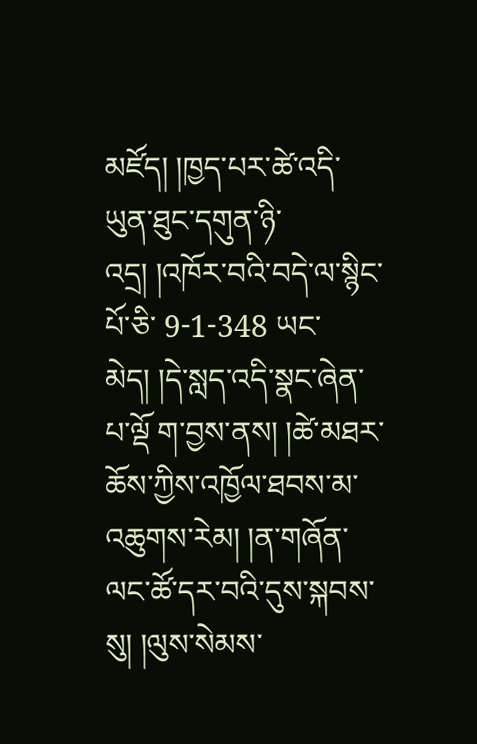མཛོད། །ཁྱད་པར་ཚེ་འདི་ཡུན་ཐུང་དགུན་ཉི་འདྲ། །འཁོར་བའི་བདེ་ལ་སྙིང་པོ་ཅི་ 9-1-348 ཡང་མེད། །དེ་སླད་འདི་སྣང་ཞེན་པ་ལྡོ ག་བྱས་ནས། །ཚེ་མཐར་ཆོས་ཀྱིས་འཁྱོལ་ཐབས་མ་ འཆུགས་རེམ། །ན་གཞོན་ལང་ཚོ་དར་བའི་དུས་སྐབས་སུ། །ལུས་སེམས་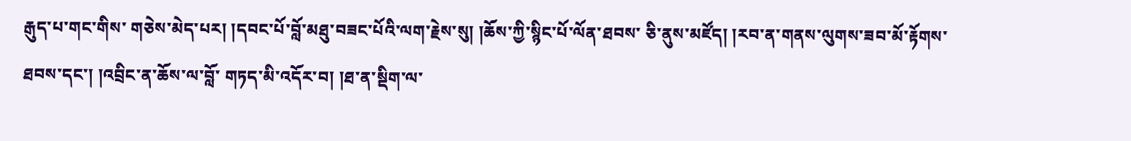རྒུད་པ་གང་གིས་ གཅེས་མེད་པར། །དབང་པོ་བློ་མཐུ་བཟང་པོའི་ལག་རྗེས་སུ། །ཆོས་ཀྱི་སྙིང་པོ་ལོན་ཐབས་ ཅི་ནུས་མཛོད། །རབ་ན་གནས་ལུགས་ཟབ་མོ་རྟོགས་ཐབས་དང་། །འབྲིང་ན་ཆོས་ལ་བློ་ གཏད་མི་འདོར་བ། །ཐ་ན་སྡིག་ལ་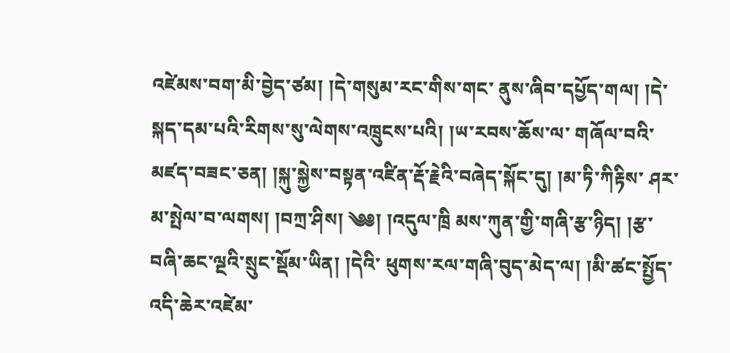འཛེམས་བག་མི་བྱེད་ཙམ། །དེ་གསུམ་རང་གིས་གང་ ནུས་ཞིབ་དཔྱོད་གལ། །དེ་སྐད་དམ་པའི་རིགས་སུ་ལེགས་འཁྲུངས་པའི། །ཡ་རབས་ཆོས་ལ་ གཞོལ་བའི་མཛད་བཟང་ཅན། །སྐུ་སྐྱེས་བསྟན་འཛིན་རྡོ་རྗེའི་བཞེད་སྐོང་དུ། །མ་ཏི་ཀིརྟིས་ ཤར་མ་སྤེལ་བ་ལགས། །བཀྲ་ཤིས། ༄༅། །འདུལ་ཁྲི མས་ཀུན་གྱི་གཞི་རྩ་ཉིད། །རྩ་བཞི་ཆང་ལྔའི་སྲུང་སྡོམ་ཡིན། །དེའི་ ཕུགས་རལ་གཞི་བུད་མེད་ལ། །མི་ཚང་སྤྱོད་འདི་ཆེར་འཛེམ་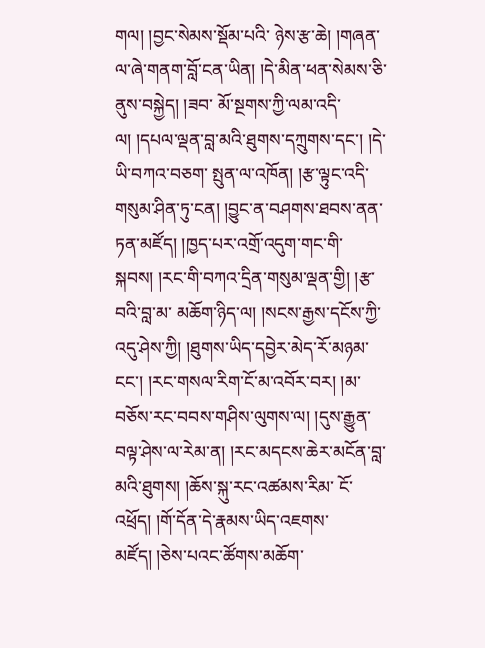གལ། །བྱང་སེམས་སྡོམ་པའི་ ཉེས་རྩ་ཆེ། །གཞན་ལ་ཞེ་གནག་བློ་ངན་ཡིན། །དེ་མིན་ཕན་སེམས་ཅི་ནུས་བསྐྱེད། །ཟབ་ མོ་སྔགས་ཀྱི་ལམ་འདི་ལ། །དཔལ་ལྡན་བླ་མའི་ཐུགས་དཀྲུགས་དང་། །དེ་ཡི་བཀའ་བཅག་ སྤུན་ལ་འཁོན། །རྩ་ལྟུང་འདི་གསུམ་ཤིན་ཏུ་ངན། །བྱུང་ན་བཤགས་ཐབས་ནན་ཏན་མཛོད། །ཁྱད་པར་འགྲོ་འདུག་གང་གི་སྐབས། །རང་གི་བཀའ་དྲིན་གསུམ་ལྡན་གྱི། །རྩ་བའི་བླ་མ་ མཆོག་ཉིད་ལ། །སངས་རྒྱས་དངོས་ཀྱི་འདུ་ཤེས་ཀྱི། །ཐུགས་ཡིད་དབྱེར་མེད་རོ་མཉམ་ངང་། །རང་གསལ་རིག་ངོ་མ་འབོར་བར། །མ་བཅོས་རང་བབས་གཤིས་ལུགས་ལ། །དུས་རྒྱུན་ བལྟ་ཤེས་ལ་རེམ་ན། །རང་མདངས་ཆེར་མངོན་བླ་མའི་ཐུགས། །ཆོས་སྐུ་རང་འཚམས་རིམ་ ངོ་འཕྲོད། །གོ་དོན་དེ་རྣམས་ཡིད་འཇགས་མཛོད། །ཅེས་པའང་ཚོགས་མཆོག་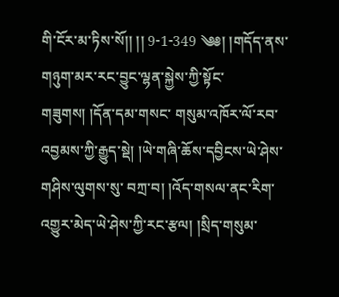གི་ངོར་མ་ཏིས་སོ།། །། 9-1-349 ༄༅། །གདོད་ནས་གཉུག་མར་རང་བྱུང་ལྷན་སྐྱེས་ཀྱི་སྟོང་གཟུགས། །དོན་དམ་གསང་ གསུམ་འཁོར་ལོ་རབ་འབྱམས་ཀྱི་རྒྱུད་སྡེ། །ཡེ་གཞི་ཆོས་དབྱིངས་ཡེ་ཤེས་གཤིས་ལུགས་སུ་ བཀྲ་བ། །འོད་གསལ་ནང་རིག་འགྱུར་མེད་ཡེ་ཤེས་ཀྱི་རང་རྩལ། །སྲིད་གསུམ་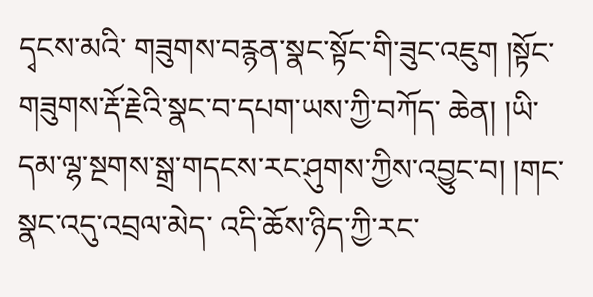དྭངས་མའི་ གཟུགས་བརྙན་སྣང་སྟོང་གི་ཟུང་འཇུག །སྟོང་གཟུགས་རྡོ་རྗེའི་སྣང་བ་དཔག་ཡས་ཀྱི་བཀོད་ ཆེན། །ཡི་དམ་ལྷ་སྔགས་སྒྲ་གདངས་རང་ཤུགས་ཀྱིས་འབྱུང་བ། །གང་སྣང་འདུ་འབྲལ་མེད་ འདི་ཆོས་ཉིད་ཀྱི་རང་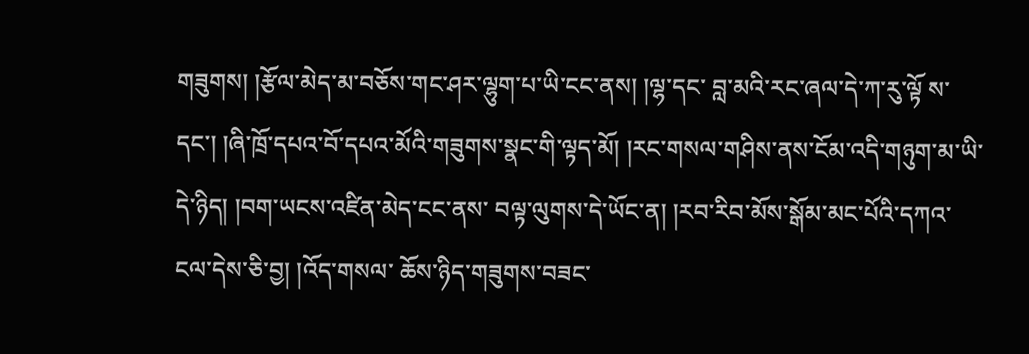གཟུགས། །རྩོལ་མེད་མ་བཅོས་གང་ཤར་ལྷུག་པ་ཡི་ངང་ནས། །ལྷ་དང་ བླ་མའི་རང་ཞལ་དེ་ཀ་རུ་ལྟོ ས་དང་། །ཞི་ཁྲོ་དཔའ་བོ་དཔའ་མོའི་གཟུགས་སྣང་གི་ལྟད་མོ། །རང་གསལ་གཤིས་ནས་ངོམ་འདི་གཉུག་མ་ཡི་དེ་ཉིད། །བག་ཡངས་འཛིན་མེད་ངང་ནས་ བལྟ་ལུགས་དེ་ཡོང་ན། །རབ་རིབ་མོས་སྒོམ་མང་པོའི་དཀའ་ངལ་དེས་ཅི་བྱ། །འོད་གསལ་ ཆོས་ཉིད་གཟུགས་བཟང་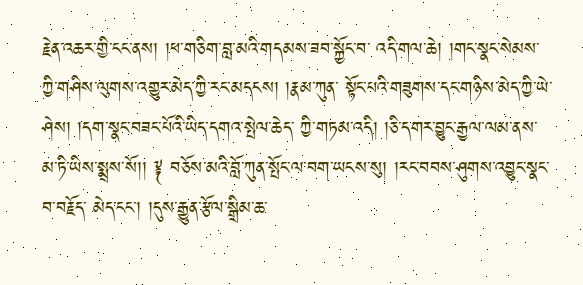རྗེན་འཆར་གྱི་ངང་ནས། །ཕ་གཅིག་བླ་མའི་གདམས་ཟབ་སྐྱོང་བ་ འདི་གལ་ཆེ། །གང་སྣང་སེམས་ཀྱི་གཤིས་ལུགས་འགྱུར་མེད་ཀྱི་རང་མདངས། །རྣམ་ཀུན་ སྟོང་པའི་གཟུགས་དང་གཉིས་མེད་ཀྱི་ཡེ་ཤེས། །དག་སྣང་བཟང་པོའི་ཡིད་དགའ་སྤེལ་ཆེད་ ཀྱི་གཏམ་འདི། །ཅི་དགར་བྱུང་རྒྱལ་ལམ་ནས་མ་ཏི་ཡིས་སྨྲས་སོ།། ༈ བཅོས་མའི་བློ་ཀུན་སྤོང་ལ་བག་ཡངས་སུ། །རང་བབས་ཤུགས་འབྱུང་སྣང་བ་བརྗོད་ མེད་ངང་། །དུས་རྒྱུན་རྩོལ་སྒྲིམ་ཆ་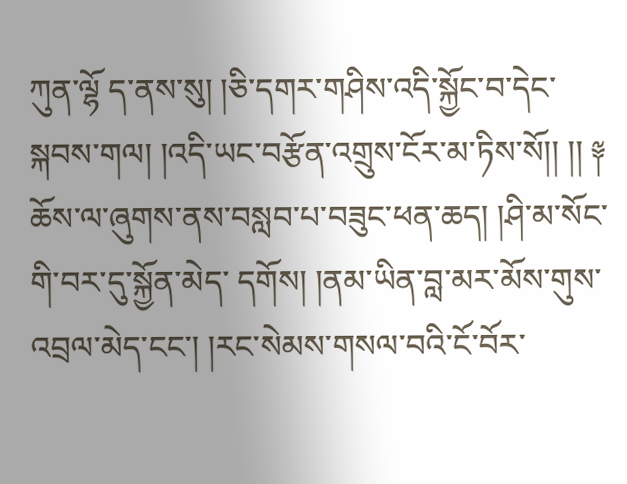ཀུན་ལྷོ ད་ནས་སུ། །ཅི་དགར་གཤིས་འདི་སྐྱོང་བ་དེང་ སྐབས་གལ། །འདི་ཡང་བརྩོན་འགྲུས་ངོར་མ་ཏིས་སོ།། །། ༈ ཆོས་ལ་ཞུགས་ནས་བསླབ་པ་བཟུང་ཕན་ཆད། །ཤི་མ་སོང་གི་བར་དུ་སྐྱོན་མེད་ དགོས། །ནམ་ཡིན་བླ་མར་མོས་གུས་འབྲལ་མེད་ངང་། །རང་སེམས་གསལ་བའི་ངོ་བོར་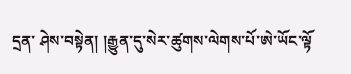དྲན་ ཤེས་བསྟེན། །རྒྱུན་དུ་སེར་ཚུགས་ལེགས་པོ་ཨེ་ཡོང་ལྟོ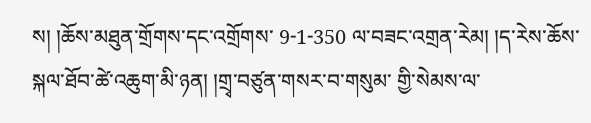ས། །ཆོས་མཐུན་གྲོགས་དང་འགྲོགས་ 9-1-350 ལ་བཟང་འགྲན་རེམ། །ད་རེས་ཆོས་སྐལ་ཐོབ་ཚེ་འཆུག་མི་ཉན། །གྲྭ་བཙུན་གསར་བ་གསུམ་ གྱི་སེམས་ལ་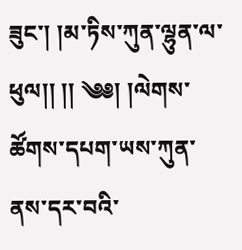ཟུང་། །མ་ཏིས་ཀུན་ལྷུན་ལ་ཕུལ།། །། ༄༅། །ལེགས་ཚོགས་དཔག་ཡས་ཀུན་ནས་དར་བའི་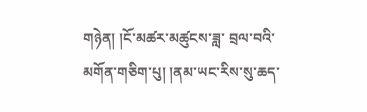གཉེན། །ངོ་མཚར་མཚུངས་ཟླ་ བྲལ་བའི་མགོན་གཅིག་པུ། །ནམ་ཡང་རིས་སུ་ཆད་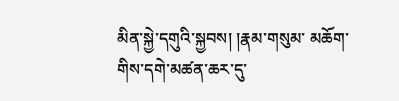མིན་སྐྱེ་དགུའི་སྐྱབས། །རྣམ་གསུམ་ མཆོག་གིས་དགེ་མཚན་ཆར་དུ་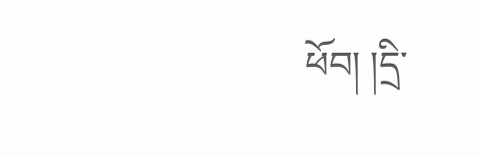ཕོབ། །དྲི་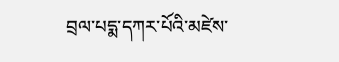བྲལ་པདྨ་དཀར་པོའི་མཛེས་